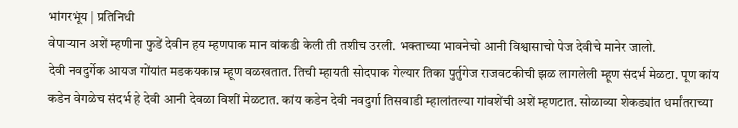भांगरभूंय | प्रतिनिधी
वेपाऱ्यान अशें म्हणीना फुडें देवीन हय म्हणपाक मान वांकडी केली ती तशीच उरली. भक्ताच्या भावनेचो आनी विश्वासाचो पेज देवीचे मानेर जालो.
देवी नवदुर्गेक आयज गोंयांत मडकयकान्न म्हूण वळखतात. तिची म्हायती सोदपाक गेल्यार तिका पुर्तुगेज राजवटकीची झळ लागलेली म्हूण संदर्भ मेळटा. पूण कांय कडेन वेगळेच संदर्भ हे देवी आनी देवळा विशीं मेळटात. कांय कडेन देवी नवदुर्गा तिसवाडी म्हालांतल्या गांवशेंची अशें म्हणटात. सोळाव्या शेकड्यांत धर्मांतराच्या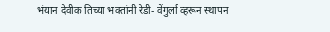भंयान देवीक तिच्या भक्तांनी रेडी- वेंगुर्ला व्हरून स्थापन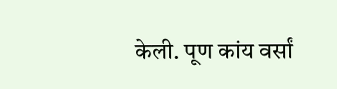केली. पूण कांय वर्सां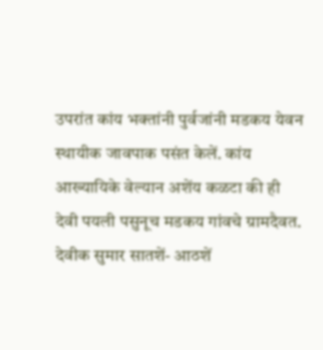उपरांत कांय भक्तांनी पुर्वजांनी मडकय येवन स्थायीक जावपाक पसंत केलें. कांय आख्यायिके वेल्यान अशेंय कळटा की ही देवी पयली पसुनूच मडकय गांवचे ग्रामदैवत. देवीक सुमार सातशें- आठशें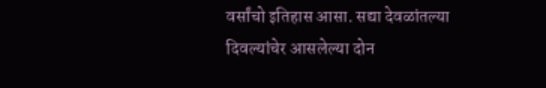वर्सांचो इतिहास आसा. सद्या देवळांतल्या दिवल्यांचेर आसलेल्या दोन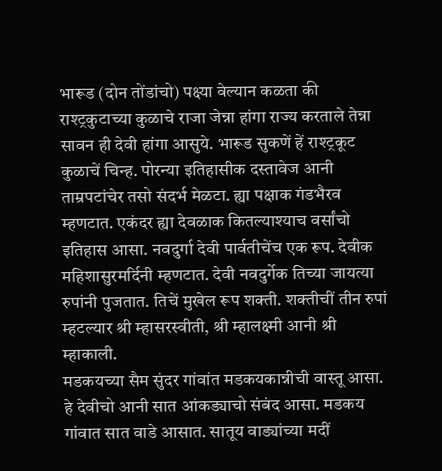भारूड (दोन तोंडांचो) पक्ष्या वेल्यान कळता की राश्ट्रकुटाच्या कुळाचे राजा जेन्ना हांगा राज्य करताले तेन्ना सावन ही देवी हांगा आसुये. भारूड सुकणें हें राश्ट्रकूट कुळाचें चिन्ह. पोरन्या इतिहासीक दस्तावेज आनी ताम्रपटांचेर तसो संदर्भ मेळटा. ह्या पक्षाक गंडभैरव म्हणटात. एकंदर ह्या देवळाक कितल्याश्याच वर्सांचो इतिहास आसा. नवदुर्गा देवी पार्वतीचेंच एक रूप. देवीक महिशासुरमर्दिनी म्हणटात. देवी नवदुर्गेक तिच्या जायत्या रुपांनी पुजतात. तिचें मुखेल रूप शक्ती. शक्तीचीं तीन रुपां म्हटल्यार श्री म्हासरस्वीती, श्री म्हालक्ष्मी आनी श्री म्हाकाली.
मडकयच्या सैम सुंदर गांवांत मडकयकान्नीची वास्तू आसा. हे देवीचो आनी सात आंकड्याचो संबंद आसा. मडकय गांवात सात वाडे आसात. सातूय वाड्यांच्या मदीं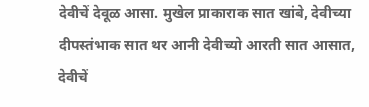देवीचें देवूळ आसा. मुखेल प्राकाराक सात खांबे, देवीच्या दीपस्तंभाक सात थर आनी देवीच्यो आरती सात आसात, देवीचें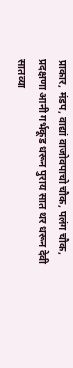प्राकार, मंडप, वाद्यां वाजोवपाचो चौक, पलंग चौक, प्रदक्षणा आनी गर्भकूड धरून पुराय सात थर धरून देवी सातव्या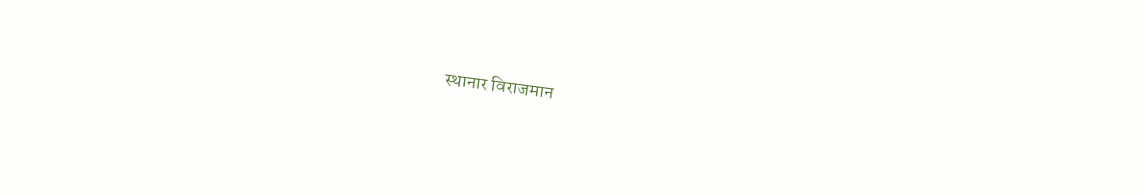स्थानार विराजमान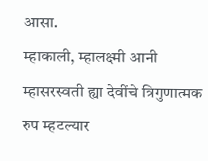आसा.
म्हाकाली, म्हालक्ष्मी आनी म्हासरस्वती ह्या देवींचे त्रिगुणात्मक रुप म्हटल्यार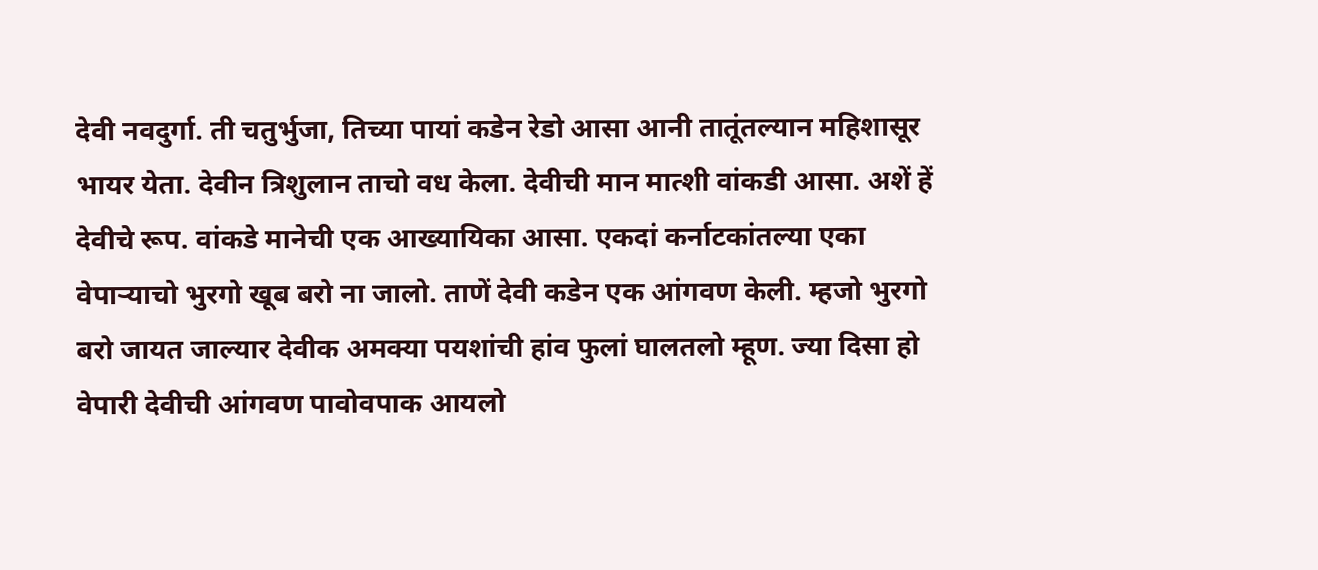देवी नवदुर्गा. ती चतुर्भुजा, तिच्या पायां कडेन रेडो आसा आनी तातूंतल्यान महिशासूर भायर येता. देवीन त्रिशुलान ताचो वध केला. देवीची मान मात्शी वांकडी आसा. अशें हें देवीचे रूप. वांकडे मानेची एक आख्यायिका आसा. एकदां कर्नाटकांतल्या एका वेपाऱ्याचो भुरगो खूब बरो ना जालो. ताणें देवी कडेन एक आंगवण केली. म्हजो भुरगो बरो जायत जाल्यार देवीक अमक्या पयशांची हांव फुलां घालतलो म्हूण. ज्या दिसा हो वेपारी देवीची आंगवण पावोवपाक आयलो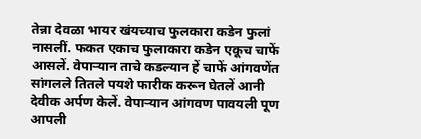तेन्ना देवळा भायर खंयच्याच फुलकारा कडेन फुलां नासलीं. फकत एकाच फुलाकारा कडेन एकूच चाफें आसलें. वेपाऱ्यान ताचे कडल्यान हें चाफें आंगवणेंत सांगलले तितले पयशे फारीक करून घेतलें आनी देवीक अर्पण केलें. वेपाऱ्यान आंगवण पावयली पूण आपली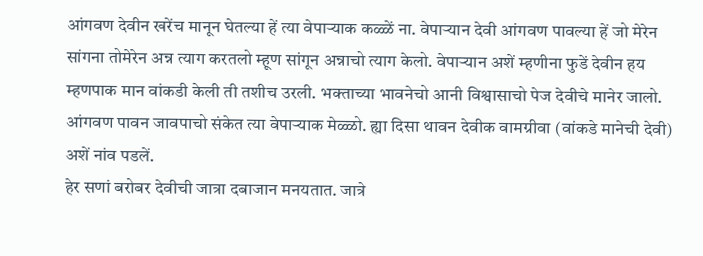आंगवण देवीन खरेंच मानून घेतल्या हें त्या वेपाऱ्याक कळ्ळें ना. वेपाऱ्यान देवी आंगवण पावल्या हें जो मेरेन सांगना तोमेरेन अन्न त्याग करतलो म्हूण सांगून अन्नाचो त्याग केलो. वेपाऱ्यान अशें म्हणीना फुडें देवीन हय म्हणपाक मान वांकडी केली ती तशीच उरली. भक्ताच्या भावनेचो आनी विश्वासाचो पेज देवीचे मानेर जालो. आंगवण पावन जावपाचो संकेत त्या वेपाऱ्याक मेळ्ळो. ह्या दिसा थावन देवीक वामग्रीवा (वांकडे मानेची देवी) अशें नांव पडलें.
हेर सणां बरोबर देवीची जात्रा दबाजान मनयतात. जात्रे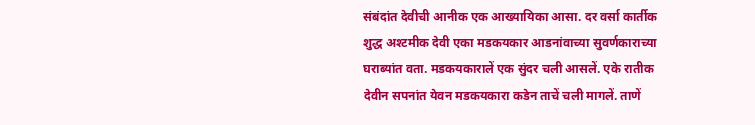संबंदांत देवीची आनीक एक आख्यायिका आसा. दर वर्सा कार्तीक शुद्ध अश्टमीक देवी एका मडकयकार आडनांवाच्या सुवर्णकाराच्या घराब्यांत वता. मडकयकारालें एक सुंदर चली आसलें. एके रातीक देवीन सपनांत येवन मडकयकारा कडेन ताचें चली मागलें. ताणें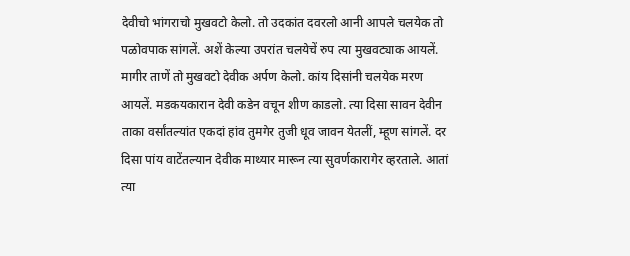देवीचो भांगराचो मुखवटो केलो. तो उदकांत दवरलो आनी आपले चलयेक तो पळोवपाक सांगलें. अशें केल्या उपरांत चलयेचें रुप त्या मुखवट्याक आयलें. मागीर ताणें तो मुखवटो देवीक अर्पण केलो. कांय दिसांनी चलयेक मरण आयलें. मडकयकारान देवी कडेन वचून शीण काडलो. त्या दिसा सावन देवीन ताका वर्सांतल्यांत एकदां हांव तुमगेर तुजी धूव जावन येतलीं, म्हूण सांगलें. दर दिसा पांय वाटेंतल्यान देवीक माथ्यार मारून त्या सुवर्णकारागेर व्हरताले. आतां त्या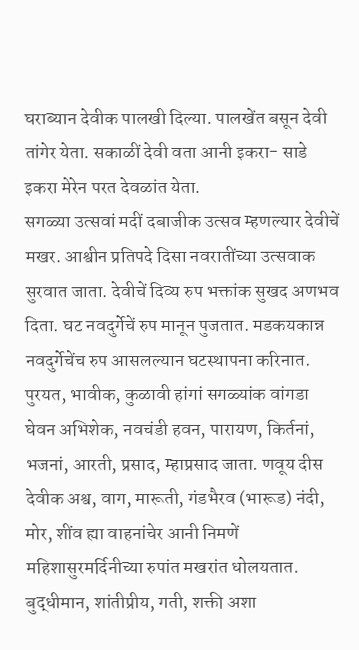घराब्यान देवीक पालखी दिल्या. पालखेंत बसून देवी तांगेर येता. सकाळीं देवी वता आनी इकरा- साडे इकरा मेरेन परत देवळांत येता.
सगळ्या उत्सवां मदीं दबाजीक उत्सव म्हणल्यार देवीचें मखर. आश्वीन प्रतिपदे दिसा नवरातींच्या उत्सवाक सुरवात जाता. देवीचें दिव्य रुप भक्तांक सुखद अणभव दिता. घट नवदुर्गेचें रुप मानून पुजतात. मडकयकान्न नवदुर्गेचेंच रुप आसलल्यान घटस्थापना करिनात. पुरयत, भावीक, कुळावी हांगां सगळ्यांक वांगडा घेवन अभिशेक, नवचंडी हवन, पारायण, किर्तनां, भजनां, आरती, प्रसाद, म्हाप्रसाद जाता. णवूय दीस देवीक अश्व, वाग, मारूती, गंडभैरव (भारूड) नंदी, मोर, शींव ह्या वाहनांचेर आनी निमणें महिशासुरमर्दिनीच्या रुपांत मखरांत धोलयतात.
बुद्धीमान, शांतीप्रीय, गती, शक्ती अशा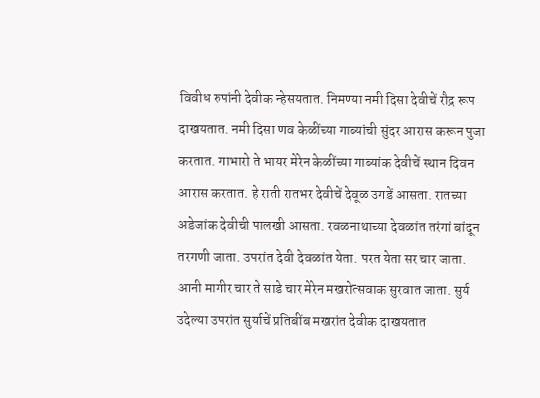विवीध रुपांनी देवीक न्हेसयतात. निमण्या नमी दिसा देवीचें रौद्र रूप दाखयतात. नमी दिसा णव केळींच्या गाब्यांची सुंदर आरास करून पुजा करतात. गाभारो ते भायर मेरेन केळींच्या गाब्यांक देवीचें स्थान दिवन आरास करतात. हे राती रातभर देवीचें देवूळ उगडें आसता. रातच्या अडेजांक देवीची पालखी आसता. रवळनाथाच्या देवळांत तरंगां बांदून तरगणी जाता. उपरांत देवी देवळांत येता. परत येता सर चार जाता. आनी मागीर चार ते साडे चार मेरेन मखरोत्सवाक सुरवात जाता. सुर्य उदेल्या उपरांत सुर्याचें प्रतिबींब मखरांत देवीक दाखयतात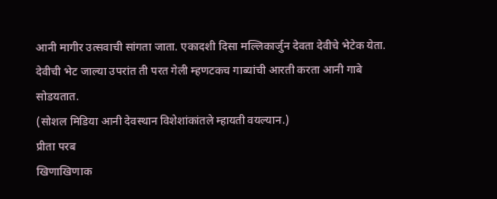आनी मागीर उत्सवाची सांगता जाता. एकादशी दिसा मल्लिकार्जुन देवता देवीचे भेटेक येता. देवीची भेट जाल्या उपरांत ती परत गेली म्हणटकच गाब्यांची आरती करता आनी गाबे सोडयतात.
(सोशल मिडिया आनी देवस्थान विशेशांकांतले म्हायती वयल्यान.)
प्रीता परब
खिणाखिणाक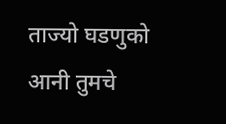ताज्यो घडणुको आनी तुमचे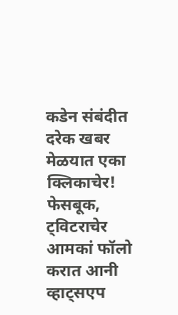कडेन संबंदीत दरेक खबर मेळयात एका क्लिकाचेर! फेसबूक, ट्विटराचेर आमकां फॉलो करात आनी व्हाट्सएप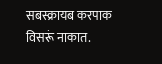सबस्क्रायब करपाक विसरूं नाकात.